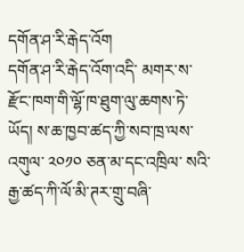དགོན་ཤ་རི་རྒེད་འོག
དགོན་ཤ་རི་རྒེད་འོག་འདི་ མགར་ས་རྫོང་ཁག་གི་ལྷོ་ཁ་ཐུག་ལུ་ཆགས་ཏེ་ཡོད། ས་ཆ་ཁྱབ་ཚད་ཀྱི་སབ་ཁྲ་ལས་འགུལ་ ༢༠༡༠ ཅན་མ་དང་འཁྲིལ་ སའི་རྒྱ་ཚད་ཀི་ལོ་མི་ཊར་གྲུ་བཞི་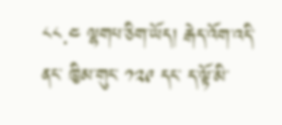༨༨.༤ ལྷགཔ་ཅིག་ཡོད། རྒེད་འོག་འདི་ནང་ ཁྱིམ་གུང་ ༡༢༩ དང་ ད་ལྟོ་མི་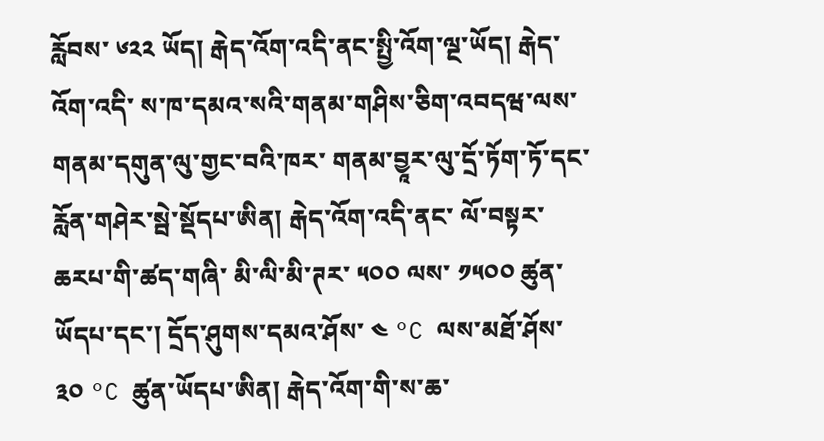རློབས་ ༦༢༢ ཡོད། རྒེད་འོག་འདི་ནང་སྤྱི་འོག་ལྔ་ཡོད། རྒེད་འོག་འདི་ ས་ཁ་དམའ་སའི་གནམ་གཤིས་ཅིག་འབདཝ་ལས་ གནམ་དགུན་ལུ་གྱང་བའི་ཁར་ གནམ་བྱཱར་ལུ་དྲོ་ཏོག་ཏོ་དང་ རློན་གཤེར་སྦེ་སྡོདཔ་ཨིན། རྒེད་འོག་འདི་ནང་ ལོ་བསྟར་ཆརཔ་གི་ཚད་གཞི་ མི་ལི་མི་ཊར་ ༥༠༠ ལས་ ༡༥༠༠ ཚུན་ཡོདཔ་དང་། དྲོད་ཤུགས་དམའ་ཤོས་ ༤ °C ལས་མཐོ་ཤོས་ ༣༠ °C ཚུན་ཡོདཔ་ཨིན། རྒེད་འོག་གི་ས་ཆ་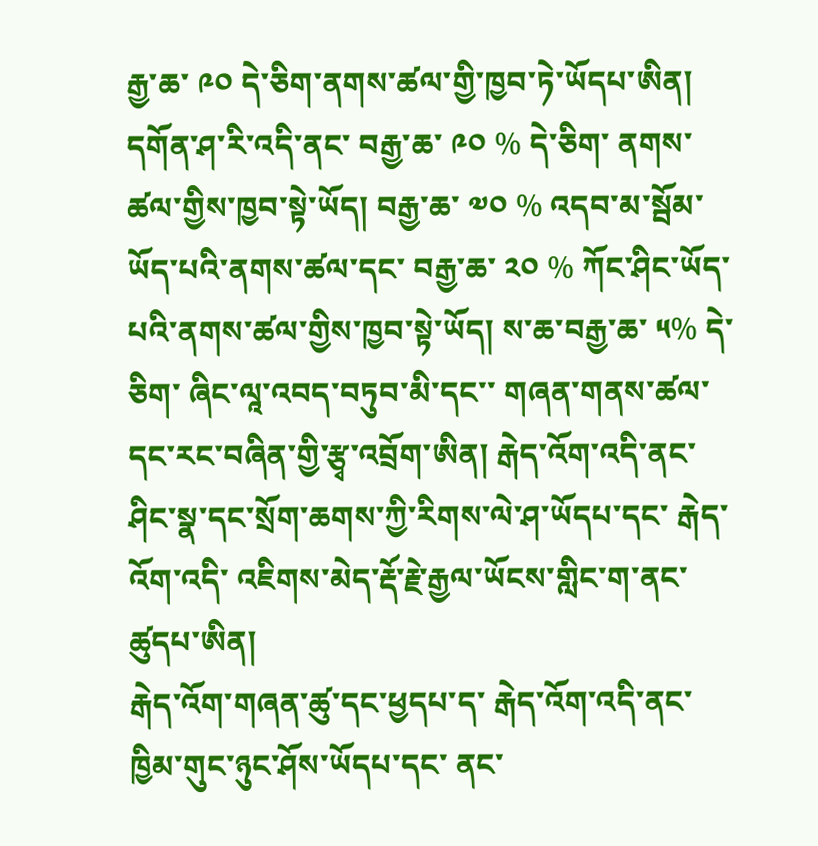རྒྱ་ཆ་ ༩༠ དེ་ཅིག་ནགས་ཚལ་གྱི་ཁྱབ་ཏེ་ཡོདཔ་ཨིན།
དགོན་ཤ་རི་འདི་ནང་ བརྒྱ་ཆ་ ༩༠ % དེ་ཅིག་ ནགས་ཚལ་གྱིས་ཁྱབ་སྟེ་ཡོད། བརྒྱ་ཆ་ ༧༠ % འདབ་མ་སྦོམ་ཡོད་པའི་ནགས་ཚལ་དང་ བརྒྱ་ཆ་ ༢༠ % ཀོང་ཤིང་ཡོད་པའི་ནགས་ཚལ་གྱིས་ཁྱབ་སྟེ་ཡོད། ས་ཆ་བརྒྱ་ཆ་ ༥% དེ་ཅིག་ ཞིང་ལཱ་འབད་བཏུབ་མི་དང་་ གཞན་གནས་ཚལ་དང་རང་བཞིན་གྱི་རྩྭ་འབྲོག་ཨིན། རྒེད་འོག་འདི་ནང་ ཤིང་སྣ་དང་སྲོག་ཆགས་ཀྱི་རིགས་ལེ་ཤ་ཡོདཔ་དང་ རྒེད་འོག་འདི་ འཇིགས་མེད་རྡོ་རྗེ་རྒྱལ་ཡོངས་གླིང་ག་ནང་ཚུདཔ་ཨིན།
རྒེད་འོག་གཞན་ཚུ་དང་ཕྱདཔ་ད་ རྒེད་འོག་འདི་ནང་ ཁྱིམ་གུང་ཉུང་ཤོས་ཡོདཔ་དང་ ནང་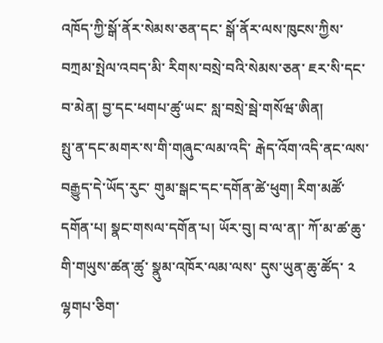འཁོད་ཀྱི་སྒོ་ནོར་སེམས་ཅན་དང་ སྒོ་ནོར་ལས་ཁུངས་ཀྱིས་བཀྲམ་སྤེལ་འབད་མི་ རིགས་བསྲེ་བའི་སེམས་ཅན་ ཇར་སི་དང་བ་མེན། བྱ་དང་ཕགཔ་ཚུ་ཡང་ སླ་བསྲེ་སྦེ་གསོཝ་ཨིན།
སྤུ་ན་དང་མགར་ས་གི་གཞུང་ལམ་འདི་ རྒེད་འོག་འདི་ནང་ལས་བརྒྱུད་དེ་ཡོད་རུང་ གུམ་སྒང་དང་དགོན་ཚེ་ཕུག། རིག་མཚོ་དགོན་པ། སྣང་གསལ་དགོན་པ། ཡོར་བུ། བ་ལ་ན།་ ཀོ་མ་ཚ་ཆུ་གི་གཡུས་ཚན་ཚུ་ སྣུམ་འཁོར་ལམ་ལས་ དུས་ཡུན་ཆུ་ཚོད་ ༢ ལྷགཔ་ཅིག་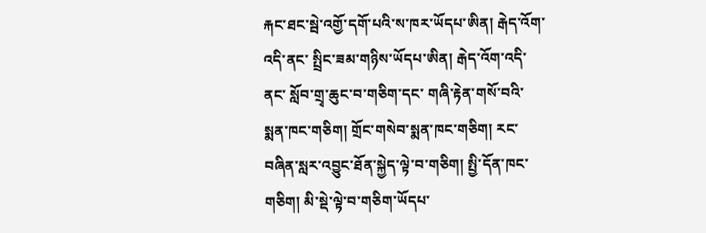རྐང་ཐང་སྦེ་འགྱོ་དགོ་པའི་ས་ཁར་ཡོདཔ་ཨིན། རྒེད་འོག་འདི་ནང་ སྤྲིང་ཟམ་གཉིས་ཡོདཔ་ཨིན། རྒེད་འོག་འདི་ནང་ སློབ་གྲྭ་ཆུང་བ་གཅིག་དང་ གཞི་རྟེན་གསོ་བའི་སྨན་ཁང་གཅིག། གྲོང་གསེབ་སྨན་ཁང་གཅིག། རང་བཞིན་སླར་འབྱུང་ཐོན་སྐྱེད་ལྟེ་བ་གཅིག། སྤྱི་དོན་ཁང་གཅིག། མི་སྡེ་ལྟེ་བ་གཅིག་ཡོདཔ་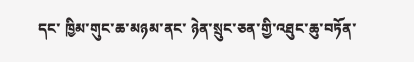དང་ ཁྱིམ་གུང་ཆ་མཉམ་ནང་ ཉེན་སྲུང་ཅན་གྱི་འཐུང་ཆུ་བཏོན་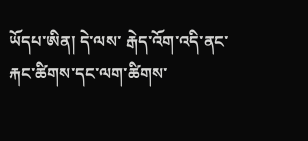ཡོདཔ་ཨིན། དེ་ལས་ རྒེད་འོག་འདི་ནང་ རྐང་ཚིགས་དང་ལག་ཚིགས་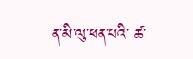ན་མི་ལུ་ཕན་པའི་ ཚ་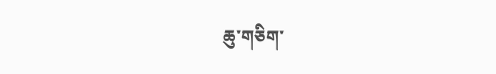ཆུ་གཅིག་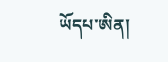ཡོདཔ་ཨིན།